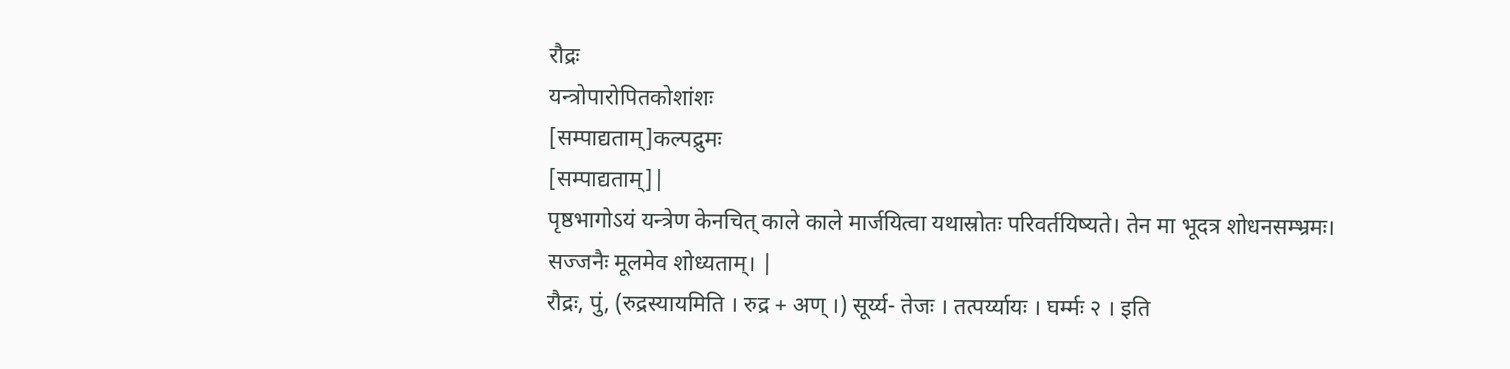रौद्रः
यन्त्रोपारोपितकोशांशः
[सम्पाद्यताम्]कल्पद्रुमः
[सम्पाद्यताम्]|
पृष्ठभागोऽयं यन्त्रेण केनचित् काले काले मार्जयित्वा यथास्रोतः परिवर्तयिष्यते। तेन मा भूदत्र शोधनसम्भ्रमः। सज्जनैः मूलमेव शोध्यताम्। |
रौद्रः, पुं, (रुद्रस्यायमिति । रुद्र + अण् ।) सूर्य्य- तेजः । तत्पर्य्यायः । घर्म्मः २ । इति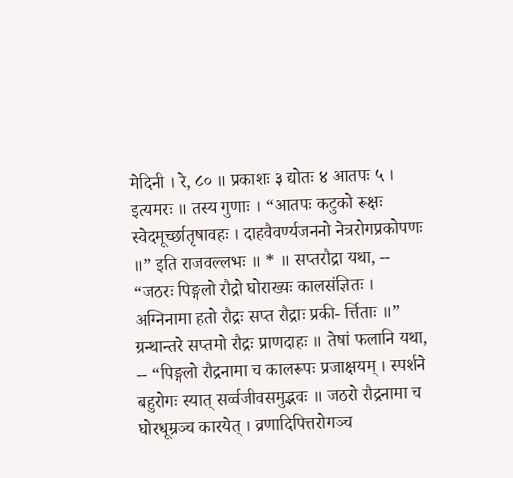मेदिनी । रे, ८० ॥ प्रकाशः ३ द्योतः ४ आतपः ५ । इत्यमरः ॥ तस्य गुणाः । “आतपः कटुको रूक्षः स्वेदमूर्च्छातृषावहः । दाहवैवर्ण्यजननो नेत्ररोगप्रकोपणः ॥” इति राजवल्लभः ॥ * ॥ सप्तरौद्रा यथा, -- “जठरः पिङ्गलो रौद्रो घोराख्यः कालसंज्ञितः । अग्निनामा हतो रौद्रः सप्त रौद्राः प्रकी- र्त्तिताः ॥” ग्रन्थान्तरे सप्तमो रौद्रः प्राणदाहः ॥ तेषां फलानि यथा, -- “पिङ्गलो रौद्रनामा च कालरूपः प्रजाक्षयम् । स्पर्शने बहुरोगः स्यात् सर्व्वजीवसमुद्भवः ॥ जठरो रौद्रनामा च घोरधूम्रञ्च कारयेत् । व्रणादिपित्तरोगञ्च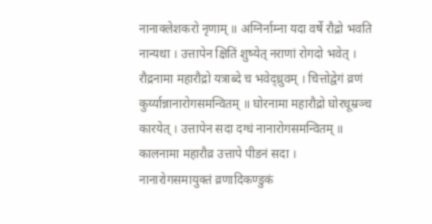नानाक्लेशकरो नृणाम् ॥ अग्निर्नाम्ना यदा वर्षे रौद्रो भवति नान्यथा । उत्तापेन क्षितिं शुष्येत् नराणां रोगदो भवेत् । रौद्रनामा महारौद्रो यत्राब्दे च भवेद्ध्रुवम् । चित्तोद्वेगं व्रणं कुर्य्यान्नानारोगसमन्वितम् ॥ घोरनामा महारौद्रो घोरधूम्रञ्च कारयेत् । उत्तापेन सदा दग्धं नानारोगसमन्वितम् ॥ कालनामा महारौव्र उत्तापे पीडनं सदा । नानारोगसमायुक्तं व्रणादिकण्डुकं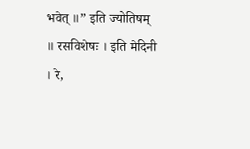भवेत् ॥” इति ज्योतिषम् ॥ रसविशेषः । इति मेदिनी । रे,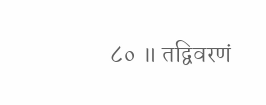८० ॥ तद्विवरणं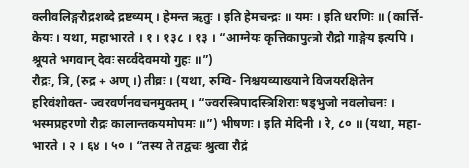क्लीवलिङ्गरौद्रशब्दे द्रष्टव्यम् । हेमन्त ऋतुः । इति हेमचन्द्रः ॥ यमः । इति धरणिः ॥ (कार्त्ति- केयः । यथा, महाभारते । १ । १३८ । १३ । “आग्नेयः कृत्तिकापुत्त्रो रौद्रो गाङ्गेय इत्यपि । श्रूयते भगवान् देवः सर्व्वदेवमयो गुहः ॥”)
रौद्रः, त्रि, (रुद्र + अण् ।) तीव्रः । (यथा, रुग्वि- निश्चयव्याख्याने विजयरक्षितेन हरिवंशोक्त- ज्वरवर्णनवचनमुक्तम् । “ज्वरस्त्रिपादस्त्रिशिराः षड्भुजो नवलोचनः । भस्मप्रहरणो रौद्रः कालान्तकयमोपमः ॥”) भीषणः । इति मेदिनी । रे, ८० ॥ (यथा, महा- भारते । २ । ६४ । ५० । “तस्य ते तद्वचः श्रुत्वा रौद्रं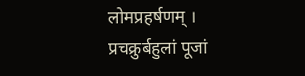लोमप्रहर्षणम् । प्रचक्रुर्बहुलां पूजां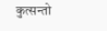कुत्सन्तो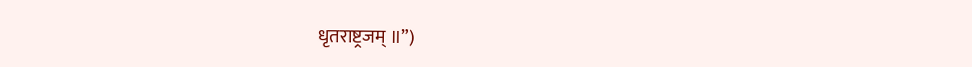धृतराष्ट्रजम् ॥”)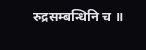रुद्रसम्बन्धिनि च ॥